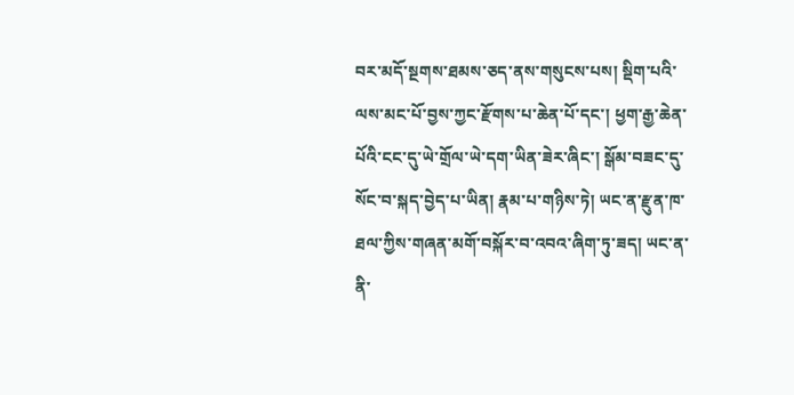བར་མདོ་སྔགས་ཐམས་ཅད་ནས་གསུངས་པས། སྡིག་པའི་ལས་མང་པོ་བྱས་ཀྱང་རྫོགས་པ་ཆེན་པོ་དང་། ཕྱག་རྒྱ་ཆེན་པོའི་ངང་དུ་ཡེ་གྲོལ་ཡེ་དག་ཡིན་ཟེར་ཞིང་། སྒོམ་བཟང་དུ་སོང་བ་སྐད་བྱེད་པ་ཡིན། རྣམ་པ་གཉིས་ཏེ། ཡང་ན་རྫུན་ཁ་ཐལ་ཀྱིས་གཞན་མགོ་བསྐོར་བ་འབའ་ཞིག་ཏུ་ཟད། ཡང་ན་ནི་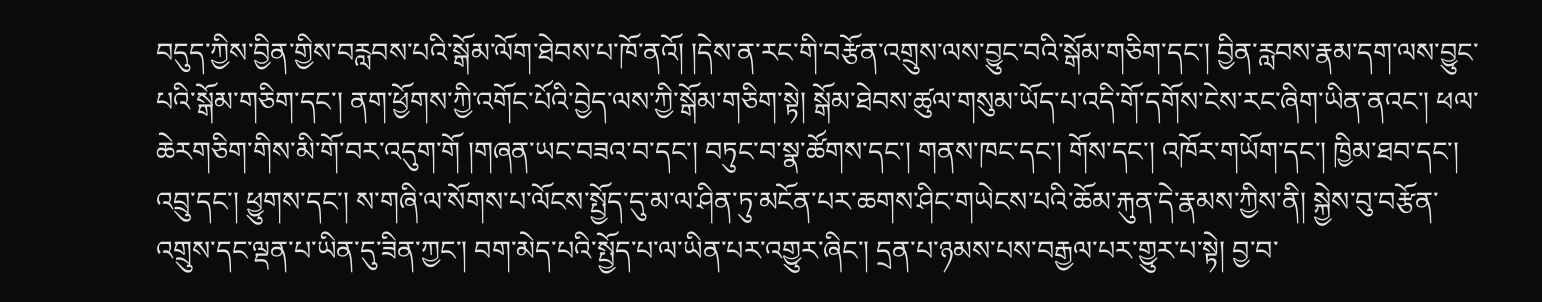བདུད་ཀྱིས་བྱིན་གྱིས་བརླབས་པའི་སྒོམ་ལོག་ཐེབས་པ་ཁོ་ནའོ། །དེས་ན་རང་གི་བརྩོན་འགྲུས་ལས་བྱུང་བའི་སྒོམ་གཅིག་དང་། བྱིན་རླབས་རྣམ་དག་ལས་བྱུང་པའི་སྒོམ་གཅིག་དང་། ནག་ཕྱོགས་ཀྱི་འགོང་པོའི་བྱེད་ལས་ཀྱི་སྒོམ་གཅིག་སྟེ། སྒོམ་ཐེབས་ཚུལ་གསུམ་ཡོད་པ་འདི་གོ་དགོས་ངེས་རང་ཞིག་ཡིན་ནའང་། ཕལ་ཆེརགཅིག་གིས་མི་གོ་བར་འདུག་གོ །གཞན་ཡང་བཟའ་བ་དང་། བཏུང་བ་སྣ་ཚོགས་དང་། གནས་ཁང་དང་། གོས་དང་། འཁོར་གཡོག་དང་། ཁྱིམ་ཐབ་དང་། འབྲུ་དང་། ཕྱུགས་དང་། ས་གཞི་ལ་སོགས་པ་ལོངས་སྤྱོད་དུ་མ་ལ་ཤིན་ཏུ་མངོན་པར་ཆགས་ཤིང་གཡེངས་པའི་ཆོམ་རྐུན་དེ་རྣམས་ཀྱིས་ནི། སྐྱེས་བུ་བརྩོན་འགྲུས་དང་ལྡན་པ་ཡིན་དུ་ཟིན་ཀྱང་། བག་མེད་པའི་སྤྱོད་པ་ལ་ཡིན་པར་འགྱུར་ཞིང་། དྲན་པ་ཉམས་པས་བརྒྱལ་པར་གྱུར་པ་སྟེ། བྱ་བ་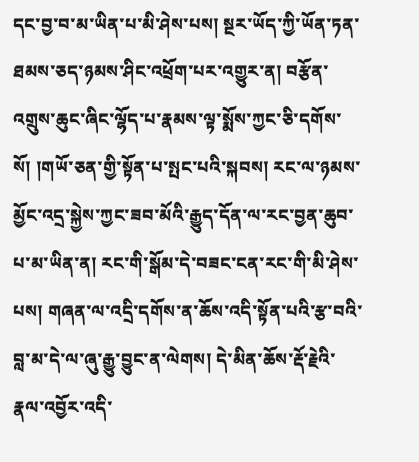དང་བྱ་བ་མ་ཡིན་པ་མི་ཤེས་པས། སྔར་ཡོད་ཀྱི་ཡོན་ཏན་ཐམས་ཅད་ཉམས་ཤིང་འཕྲོག་པར་འགྱུར་ན། བརྩོན་འགྲུས་ཆུང་ཞིང་ལྷོད་པ་རྣམས་ལྟ་སྨོས་ཀྱང་ཅི་དགོས་སོ། །གཡོ་ཅན་གྱི་སྟོན་པ་སྤང་པའི་སྐབས། རང་ལ་ཉམས་མྱོང་འདྲ་སྐྱེས་ཀྱང་ཟབ་མོའི་རྒྱུད་དོན་ལ་རང་བྱན་ཆུབ་པ་མ་ཡིན་ན། རང་གི་སྒོམ་དེ་བཟང་ངན་རང་གི་མི་ཤེས་པས། གཞན་ལ་འདྲི་དགོས་ན་ཆོས་འདི་སྟོན་པའི་རྩ་བའི་བླ་མ་དེ་ལ་ཞུ་རྒྱུ་བྱུང་ན་ལེགས། དེ་མིན་ཆོས་རྡོ་རྗེའི་རྣལ་འབྱོར་འདི་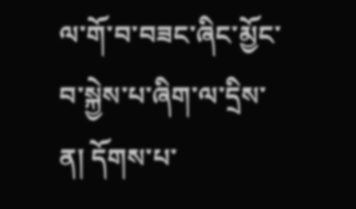ལ་གོ་བ་བཟང་ཞིང་མྱོང་བ་སྐྱེས་པ་ཞིག་ལ་དྲིས་ན། དོགས་པ་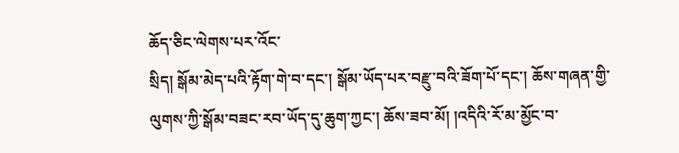ཆོད་ཅིང་ལེགས་པར་འོང་
སྲིད། སྒོམ་མེད་པའི་རྟོག་གེ་བ་དང་། སྒོམ་ཡོད་པར་བརྫུ་བའི་ཟོག་པོ་དང་། ཆོས་གཞན་གྱི་ལུགས་ཀྱི་སྒོམ་བཟང་རབ་ཡོད་དུ་ཆུག་ཀྱང་། ཆོས་ཟབ་མོ། །འདིའི་རོ་མ་མྱོང་བ་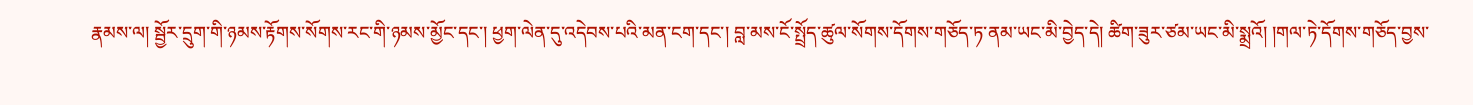རྣམས་ལ། སྦྱོར་དྲུག་གི་ཉམས་རྟོགས་སོགས་རང་གི་ཉམས་མྱོང་དང་། ཕྱག་ལེན་དུ་འདེབས་པའི་མན་ངག་དང་། བླ་མས་ངོ་སྤྲོད་ཚུལ་སོགས་དོགས་གཅོད་ཏ་ནམ་ཡང་མི་བྱེད་དེ། ཚིག་ཟུར་ཙམ་ཡང་མི་སྨྲའོ། །གལ་ཏེ་དོགས་གཅོད་བྱས་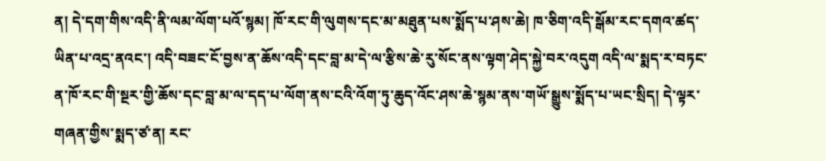ན། དེ་དག་གིས་འདི་ནི་ལམ་ལོག་པའོ་སྙམ། ཁོ་རང་གི་ལུགས་དང་མ་མཐུན་པས་སྨོད་པ་ཤས་ཆེ། ཁ་ཅིག་འདི་སྒོམ་རང་དགའ་ཚད་ཡིན་པ་འདྲ་ནའང་། འདི་བཟང་ངོ་བྱས་ན་ཆོས་འདི་དང་བླ་མ་དེ་ལ་རྩིས་ཆེ་རུ་སོང་ནས་ལྟག་ཤེད་སྐྱེ་བར་འདུག འདི་ལ་སྨད་ར་བཏང་ན་ཁོ་རང་གི་སྔར་གྱི་ཆོས་དང་བླ་མ་ལ་དད་པ་ལོག་ནས་ངའི་འོག་ཏུ་ཆུད་འོང་ཤས་ཆེ་སྙམ་ནས་གཡོ་སྒྱུས་སྨོད་པ་ཡང་སྲིད། དེ་ལྟར་གཞན་གྱིས་སྨད་ཙ་ན། རང་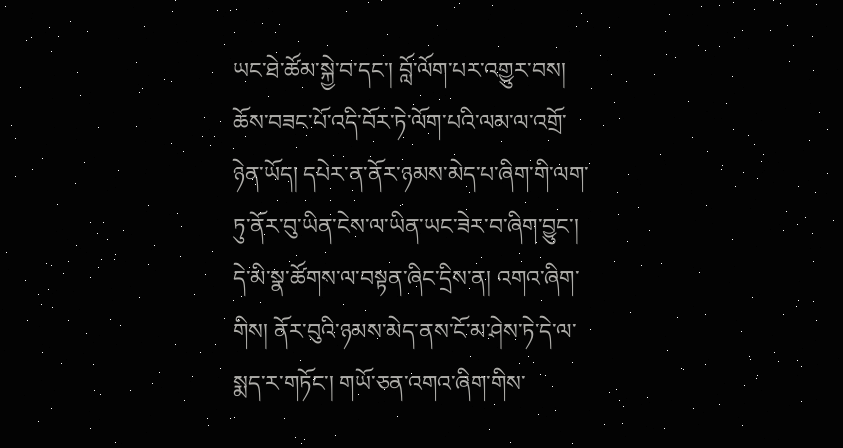ཡང་ཐེ་ཚོམ་སྐྱེ་བ་དང་། བློ་ལོག་པར་འགྱུར་བས། ཆོས་བཟང་པོ་འདི་བོར་ཏེ་ལོག་པའི་ལམ་ལ་འགྲོ་ཉེན་ཡོད། དཔེར་ན་ནོར་ཉམས་མེད་པ་ཞིག་གི་ལག་ཏུ་ནོར་བུ་ཡིན་ངེས་ལ་ཡིན་ཡང་ཟེར་བ་ཞིག་བྱུང་། དེ་མི་སྣ་ཚོགས་ལ་བསྟན་ཞིང་དྲིས་ན། འགའ་ཞིག་གིས། ནོར་བུའི་ཉམས་མེད་ནས་ངོ་མ་ཤེས་ཏེ་དེ་ལ་སྨད་ར་གཏོང་། གཡོ་ཅན་འགའ་ཞིག་གིས་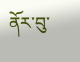ནོར་བུ་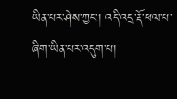ཡིན་པར་ཤེས་ཀྱང་། འདི་འདྲ་རྡོ་ཕལ་པ་ཞིག་ཡིན་པར་འདུག་པ།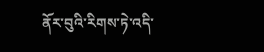ནོར་བུའི་རིགས་ཏེ་འདི་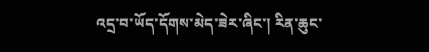འདྲ་བ་ཡོད་དོགས་མེད་ཟེར་ཞིང་། རིན་ཆུང་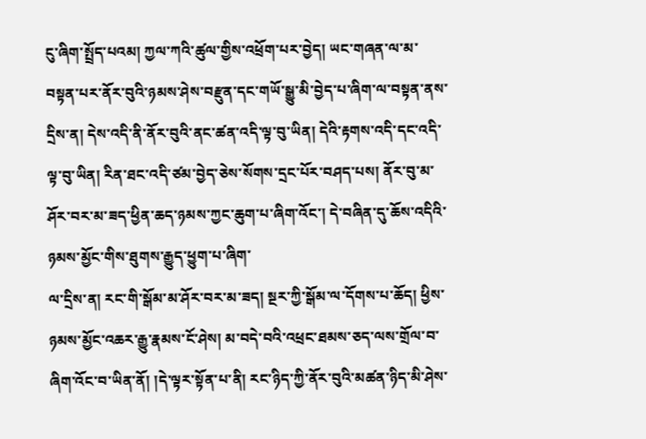ངུ་ཞིག་སྤྲོད་པའམ། ཀྱལ་ཀའི་ཚུལ་གྱིས་འཕྲོག་པར་བྱེད། ཡང་གཞན་ལ་མ་བསྟན་པར་ནོར་བུའི་ཉམས་ཤེས་བརྫུན་དང་གཡོ་སྒྱུ་མི་བྱེད་པ་ཞིག་ལ་བསྟན་ནས་དྲིས་ན། དེས་འདི་ནི་ནོར་བུའི་ནང་ཚན་འདི་ལྟ་བུ་ཡིན། དེའི་རྟགས་འདི་དང་འདི་ལྟ་བུ་ཡིན། རིན་ཐང་འདི་ཙམ་བྱེད་ཅེས་སོགས་དྲང་པོར་བཤད་པས། ནོར་བུ་མ་ཤོར་བར་མ་ཟད་ཕྱིན་ཆད་ཉམས་ཀྱང་ཆུག་པ་ཞིག་འོང་། དེ་བཞིན་དུ་ཆོས་འདིའི་ཉམས་མྱོང་གིས་ཐུགས་རྒྱུད་ཕྱུག་པ་ཞིག་
ལ་དྲིས་ན། རང་གི་སྒོམ་མ་ཤོར་བར་མ་ཟད། སྔར་ཀྱི་སྒོམ་ལ་དོགས་པ་ཆོད། ཕྱིས་ཉམས་མྱོང་འཆར་རྒྱུ་རྣམས་ངོ་ཤེས། མ་བདེ་བའི་འཕྲང་ཐམས་ཅད་ལས་གྲོལ་བ་ཞིག་འོང་བ་ཡིན་ནོ། །དེ་ལྟར་སྟོན་པ་ནི། རང་ཉིད་ཀྱི་ནོར་བུའི་མཚན་ཉིད་མི་ཤེས་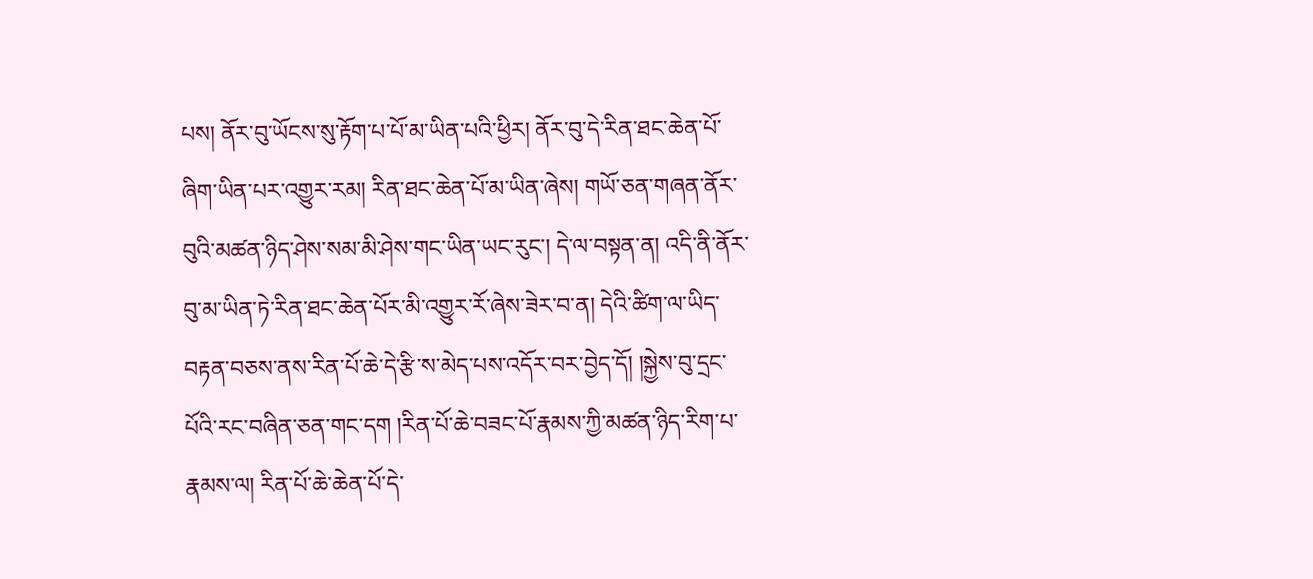པས། ནོར་བུ་ཡོངས་སུ་རྟོག་པ་པོ་མ་ཡིན་པའི་ཕྱིར། ནོར་བུ་དེ་རིན་ཐང་ཆེན་པོ་ཞིག་ཡིན་པར་འགྱུར་རམ། རིན་ཐང་ཆེན་པོ་མ་ཡིན་ཞེས། གཡོ་ཅན་གཞན་ནོར་བུའི་མཚན་ཉིད་ཤེས་སམ་མི་ཤེས་གང་ཡིན་ཡང་རུང་། དེ་ལ་བསྟན་ན། འདི་ནི་ནོར་བུ་མ་ཡིན་ཏེ་རིན་ཐང་ཆེན་པོར་མི་འགྱུར་རོ་ཞེས་ཟེར་བ་ན། དེའི་ཚིག་ལ་ཡིད་བརྟན་བཅས་ནས་རིན་པོ་ཆེ་དེ་རྩི་ས་མེད་པས་འདོར་བར་བྱེད་དོ། །སྐྱེས་བུ་དྲང་པོའི་རང་བཞིན་ཅན་གང་དག །རིན་པོ་ཆེ་བཟང་པོ་རྣམས་ཀྱི་མཚན་ཉིད་རིག་པ་རྣམས་ལ། རིན་པོ་ཆེ་ཆེན་པོ་དེ་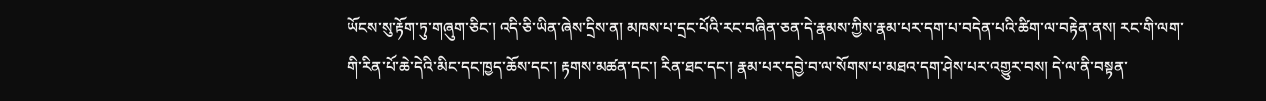ཡོངས་སུ་རྟོག་ཏུ་གཞུག་ཅིང་། འདི་ཅི་ཡིན་ཞེས་དྲིས་ན། མཁས་པ་དྲང་པོའི་རང་བཞིན་ཅན་དེ་རྣམས་ཀྱིས་རྣམ་པར་དག་པ་བདེན་པའི་ཚིག་ལ་བརྟེན་ནས། རང་གི་ལག་གི་རིན་པོ་ཆེ་དེའི་མིང་དང་ཁྱད་ཆོས་དང་། རྟགས་མཚན་དང་། རིན་ཐང་དང་། རྣམ་པར་དབྱེ་བ་ལ་སོགས་པ་མཐའ་དག་ཤེས་པར་འགྱུར་བས། དེ་ལ་ནི་བསྟན་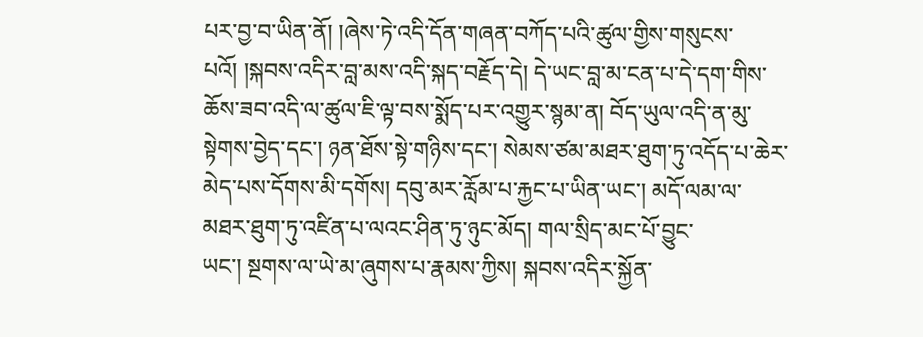པར་བྱ་བ་ཡིན་ནོ། །ཞེས་ཏེ་འདི་དོན་གཞན་བཀོད་པའི་ཚུལ་གྱིས་གསུངས་པའོ། །སྐབས་འདིར་བླ་མས་འདི་སྐད་བརྗོད་དེ། དེ་ཡང་བླ་མ་ངན་པ་དེ་དག་གིས་ཆོས་ཟབ་འདི་ལ་ཚུལ་ཇི་ལྟ་བས་སྨོད་པར་འགྱུར་སྙམ་ན། བོད་ཡུལ་འདི་ན་མུ་སྟེགས་བྱེད་དང་། ཉན་ཐོས་སྟེ་གཉིས་དང་། སེམས་ཙམ་མཐར་ཐུག་ཏུ་འདོད་པ་ཆེར་མེད་པས་དོགས་མི་དགོས། དབུ་མར་རློམ་པ་རྐྱང་པ་ཡིན་ཡང་། མདོ་ལམ་ལ་མཐར་ཐུག་ཏུ་འཛིན་པ་ལའང་ཤིན་ཏུ་ཉུང་མོད། གལ་སྲིད་མང་པོ་བྱུང་
ཡང་། སྔགས་ལ་ཡེ་མ་ཞུགས་པ་རྣམས་ཀྱིས། སྐབས་འདིར་སྐྱོན་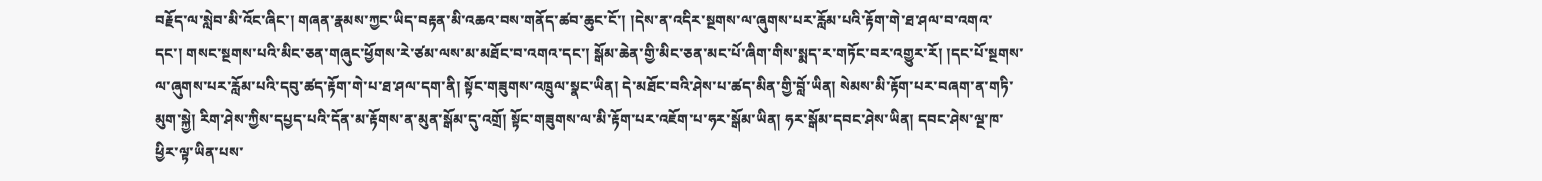བརྗོད་ལ་སླེབ་མི་འོང་ཞིང་། གཞན་རྣམས་ཀྱང་ཡིད་བརྟན་མི་འཆའ་བས་གནོད་ཚབ་ཆུང་ངོ་། །དེས་ན་འདིར་སྔགས་ལ་ཞུགས་པར་རློམ་པའི་རྟོག་གེ་ཐ་ཤལ་བ་འགའ་དང་། གསང་སྔགས་པའི་མིང་ཅན་གཞུང་ཕྱོགས་རེ་ཙམ་ལས་མ་མཐོང་བ་འགའ་དང་། སྒོམ་ཆེན་གྱི་མིང་ཅན་མང་པོ་ཞིག་གིས་སྨད་ར་གཏོང་བར་འགྱུར་རོ། །དང་པོ་སྔགས་ལ་ཞུགས་པར་རློམ་པའི་དབུ་ཚད་རྟོག་གེ་པ་ཐ་ཤལ་དག་ནི། སྟོང་གཟུགས་འཁྲུལ་སྣང་ཡིན། དེ་མཐོང་བའི་ཤེས་པ་ཚད་མིན་གྱི་བློ་ཡིན། སེམས་མི་རྟོག་པར་བཞག་ན་གཏི་མུག་སྐྱེ། རིག་ཤེས་ཀྱིས་དཔྱད་པའི་དོན་མ་རྟོགས་ན་མུན་སྒོམ་དུ་འགྲོ། སྟོང་གཟུགས་ལ་མི་རྟོག་པར་འཇོག་པ་ཧར་སྒོམ་ཡིན། ཧར་སྒོམ་དབང་ཤེས་ཡིན། དབང་ཤེས་ལྔ་ཁ་ཕྱིར་ལྟ་ཡིན་པས་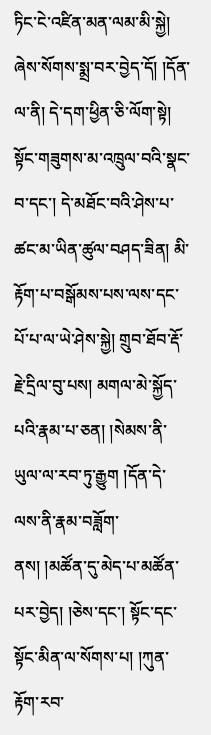ཏིང་ངེ་འཛིན་མན་ལམ་མི་སྐྱེ། ཞེས་སོགས་སྨྲ་བར་བྱེད་དོ། །དོན་ལ་ནི། དེ་དག་ཕྱིན་ཅི་ལོག་སྟེ། སྟོང་གཟུགས་མ་འཁྲུལ་བའི་སྣང་བ་དང་། དེ་མཐོང་བའི་ཤེས་པ་ཚང་མ་ཡིན་ཚུལ་བཤད་ཟིན། མི་རྟོག་པ་བསྒོམས་པས་ལས་དང་པོ་པ་ལ་ཡེ་ཤེས་སྐྱེ། གྲུབ་ཐོབ་རྡོ་རྗེ་དྲིལ་བུ་པས། མགལ་མེ་སྐྱོད་པའི་རྣམ་པ་ཅན། །སེམས་ནི་ཡུལ་ལ་རབ་ཏུ་རྒྱུག །དོན་དེ་ལས་ནི་རྣམ་བཟློག་ ནས། །མཚོན་དུ་མེད་པ་མཚོན་པར་བྱེད། །ཅེས་དང་། སྟོང་དང་སྟོང་མིན་ལ་སོགས་པ། །ཀུན་རྟོག་རབ་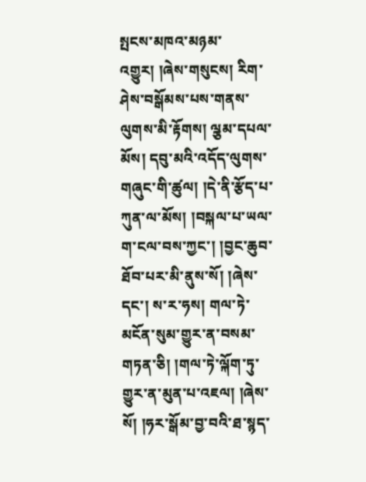སྤངས་མཁའ་མཉམ་འགྱུར། །ཞེས་གསུངས། རིག་ཤེས་བསྒོམས་པས་གནས་ལུགས་མི་རྟོགས། ལྕམ་དཔལ་མོས། དབུ་མའི་འདོད་ལུགས་གཞུང་གི་ཚུལ། །དེ་ནི་རྩོད་པ་ཀུན་ལ་མོས། །བསྐལ་པ་ཡལ་ག་ངལ་བས་ཀྱང་། །བྱང་ཆུབ་ཐོབ་པར་མི་ནུས་སོ། །ཞེས་དང་། ས་ར་ཧས། གལ་ཏེ་མངོན་སུམ་གྱུར་ན་བསམ་གཏན་ཅི། །གལ་ཏེ་ལྐོག་ཏུ་གྱུར་ན་མུན་པ་འཇལ། །ཞེས་སོ། །ཧར་སྒོམ་བྱ་བའི་ཐ་སྙད་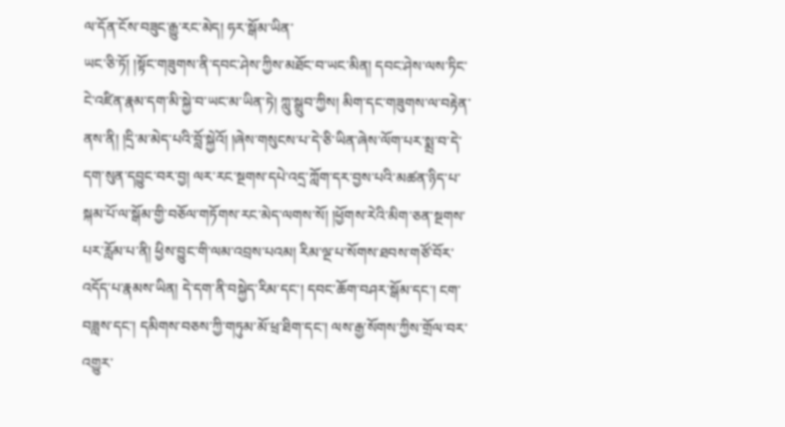ལ་དོན་ངོས་བཟུང་རྒྱུ་རང་མེད། ཧར་སྒོམ་ཡིན་
ཡང་ཅི་ཏོ། །སྟོང་གཟུགས་ནི་དབང་ཤེས་ཀྱིས་མཐོང་བ་ཡང་མིན། དབང་ཤེས་ལས་ཏིང་ངེ་འཛིན་རྣམ་དག་མི་སྐྱེ་བ་ཡང་མ་ཡིན་ཏེ། ཀླུ་སྒྲུབ་ཀྱིས། མིག་དང་གཟུགས་ལ་བརྟེན་ནས་ནི། །དྲི་མ་མེད་པའི་བློ་སྐྱེའོ། །ཞེས་གསུངས་པ་དེ་ཅི་ཡིན་ཞེས་ལོག་པར་སྨྲ་བ་དེ་དག་སུན་དབྱུང་བར་བྱ། ལར་རང་སྔགས་དཔེ་འདྲ་ཀློག་དར་བྱས་པའི་མཚན་ཉིད་པ་སྐམ་པོ་ལ་སྒོམ་གྱི་བཅོལ་གཏོགས་རང་མེད་ལགས་སོ། །ཕྱོགས་རེའི་མིག་ཅན་སྔགས་པར་རློམ་པ་ནི། ཕྱིས་བྱུང་གི་ལམ་འབྲས་པའམ། རིམ་ལྔ་པ་སོགས་ཐབས་གཙོ་བོར་འདོད་པ་རྣམས་ཡིན། དེ་དག་ནི་བསྐྱེད་རིམ་དང་། དབང་ཆོག་བཤར་སྒོམ་དང་། ངག་བཟླས་དང་། དམིགས་བཅས་ཀྱི་གཏུམ་མོ་ཕྲ་ཐིག་དང་། ལས་རྒྱ་སོགས་ཀྱིས་གྲོལ་བར་འགྱུར་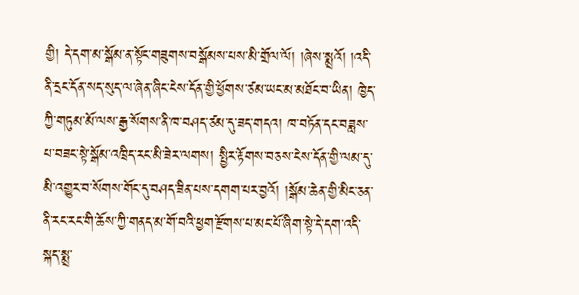གྱི། དེ་དག་མ་སྒོམ་ན་སྟོང་གཟུགས་བསྒོམས་པས་མི་གྲོལ་ལོ། །ཞེས་སྨྲའོ། །འདི་ནི་དྲང་དོན་སད་སུད་ལ་ཞེན་ཞིང་ངེས་དོན་གྱི་ཕྱོགས་ཙམ་ཡང་མ་མཐོང་བ་ཡིན། ཁྱེད་ཀྱི་གཏུམ་མོ་ལས་རྒྱ་སོགས་ནི་ཁ་བཤད་ཙམ་དུ་ཟད་གདའ། ཁ་བཏོན་དང་བཟླས་པ་བཟང་སྟེ་སྒོམ་འཁྲིད་རང་མི་ཟེར་ལགས། སྤྱིར་རྟོགས་བཅས་ངེས་དོན་གྱི་ལམ་དུ་མི་འགྱུར་བ་སོགས་གོང་དུ་བཤད་ཟིན་པས་དགག་པར་བྱའོ། །སྒོམ་ཆེན་གྱི་མིང་ཅན་ནི་རང་རང་གི་ཆོས་ཀྱི་གནད་མ་གོ་བའི་ཕྱག་རྫོགས་པ་མང་པོ་ཞིག་སྟེ་དེ་དག་འདི་སྐད་སྨྲ་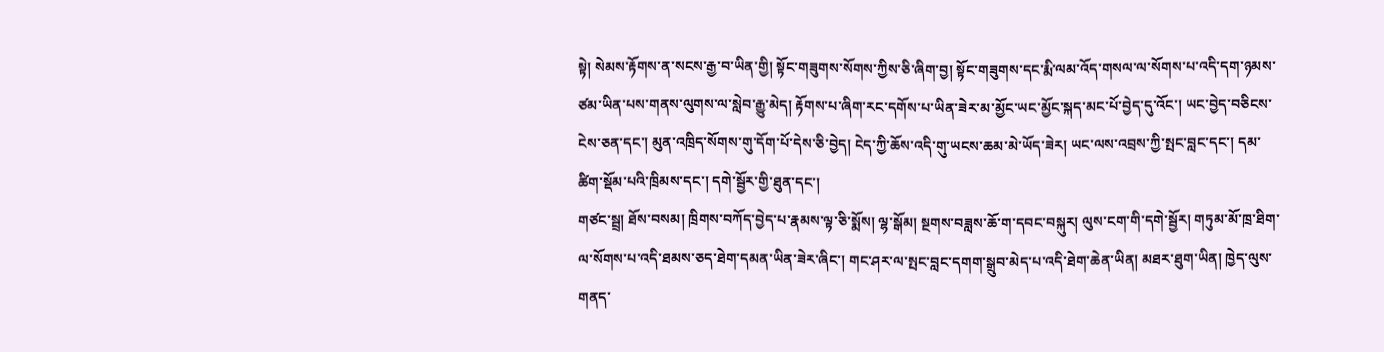སྟེ། སེམས་རྟོགས་ན་སངས་རྒྱ་བ་ཡིན་གྱི། སྟོང་གཟུགས་སོགས་ཀྱིས་ཅི་ཞིག་བྱ། སྟོང་གཟུགས་དང་རྨི་ལམ་འོད་གསལ་ལ་སོགས་པ་འདི་དག་ཉམས་ཙམ་ཡིན་པས་གནས་ལུགས་ལ་སླེབ་རྒྱུ་མེད། རྟོགས་པ་ཞིག་རང་དགོས་པ་ཡིན་ཟེར་མ་མྱོང་ཡང་མྱོང་སྐད་མང་པོ་བྱེད་དུ་འོང་། ཡང་བྱེད་བཅིངས་ངེས་ཅན་དང་། མུན་འཁྲིད་སོགས་གུ་དོག་པོ་དེས་ཅི་བྱེད། ངེད་ཀྱི་ཆོས་འདི་གུ་ཡངས་ཆམ་མེ་ཡོད་ཟེར། ཡང་ལས་འབྲས་ཀྱི་སྤང་བླང་དང་། དམ་ཚིག་སྡོམ་པའི་ཁྲིམས་དང་། དགེ་སྦྱོར་གྱི་ཐུན་དང་།
གཙང་སྦྲ། ཐོས་བསམ། ཁྲིགས་བཀོད་བྱེད་པ་རྣམས་ལྟ་ཅི་སྨོས། ལྷ་སྒོམ། སྔགས་བཟླས་ཆོ་ག་དབང་བསྐུར། ལུས་ངག་གི་དགེ་སྦྱོར། གཏུམ་མོ་ཁྲ་ཐིག་ལ་སོགས་པ་འདི་ཐམས་ཅད་ཐེག་དམན་ཡིན་ཟེར་ཞིང་། གང་ཤར་ལ་སྤང་བླང་དགག་སྒྲུབ་མེད་པ་འདི་ཐེག་ཆེན་ཡིན། མཐར་ཐུག་ཡིན། ཁྱེད་ལུས་གནད་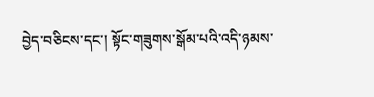བྱེད་བཅིངས་དང་། སྟོང་གཟུགས་སྒོམ་པའི་འདི་ཉམས་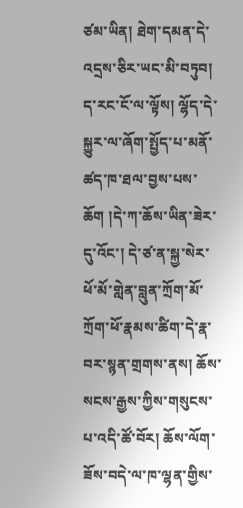ཙམ་ཡིན། ཐེག་དམན་དེ་འདྲས་ཅིར་ཡང་མི་བཏུབ། ད་རང་ངོ་ལ་ལྟོས། ལྷོད་དེ་སྐྱུར་ལ་ཞོག་སྤྱོད་པ་མནོ་ཚད་ཁ་ཐལ་བྱས་པས་ཆོག །དེ་ཀ་ཆོས་ཡིན་ཟེར་དུ་འོང་། དེ་ཙ་ན་སྐྱ་སེར་ཕོ་མོ་གླེན་བླུན་ཀྲོག་མོ་ཀྲོག་ཕོ་རྣམས་ཚིག་དེ་རྣ་བར་སྙན་གྲགས་ནས། ཆོས་སངས་རྒྱས་ཀྱིས་གསུངས་པ་འདི་ཚོ་བོར། ཆོས་ལོག་ཟོས་བདེ་ལ་ཁ་ལྷན་གྱིས་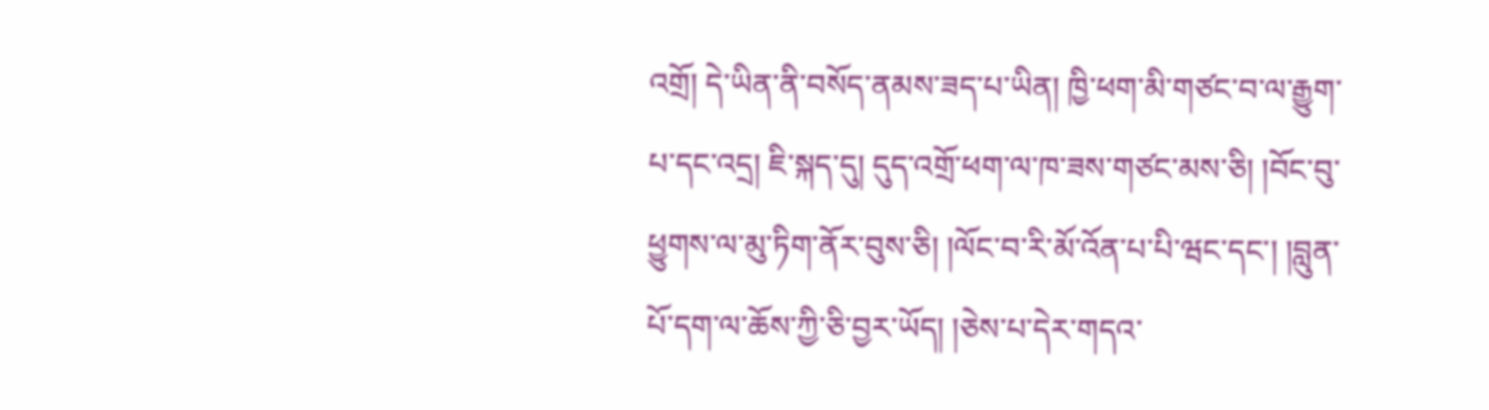འགྲོ། དེ་ཡིན་ནི་བསོད་ནམས་ཟད་པ་ཡིན། ཁྱི་ཕག་མི་གཙང་བ་ལ་རྒྱུག་པ་དང་འདྲ། ཇི་སྐད་དུ། དུད་འགྲོ་ཕག་ལ་ཁ་ཟས་གཙང་མས་ཅི། །བོང་བུ་ཕྱུགས་ལ་མུ་ཏིག་ནོར་བུས་ཅི། །ལོང་བ་རི་མོ་འོན་པ་པི་ཝང་དང་། །བླུན་པོ་དག་ལ་ཆོས་ཀྱི་ཅི་བྱར་ཡོད། །ཅེས་པ་དེར་གདའ་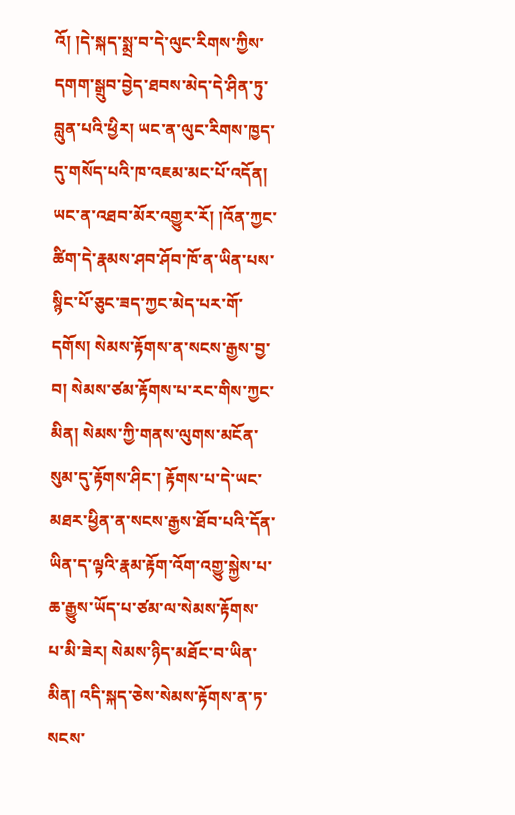འོ། །དེ་སྐད་སྨྲ་བ་དེ་ལུང་རིགས་ཀྱིས་དགག་སྒྲུབ་བྱེད་ཐབས་མེད་དེ་ཤིན་ཏུ་བླུན་པའི་ཕྱིར། ཡང་ན་ལུང་རིགས་ཁྱད་དུ་གསོད་པའི་ཁ་འཇམ་མང་པོ་འདོན། ཡང་ན་འཐབ་མོར་འགྱུར་རོ། །འོན་ཀྱང་ཚིག་དེ་རྣམས་ཤབ་ཤོབ་ཁོ་ན་ཡིན་པས་སྙིང་པོ་ཅུང་ཟད་ཀྱང་མེད་པར་གོ་དགོས། སེམས་རྟོགས་ན་སངས་རྒྱས་བྱ་བ། སེམས་ཙམ་རྟོགས་པ་རང་གིས་ཀྱང་མིན། སེམས་ཀྱི་གནས་ལུགས་མངོན་སུམ་དུ་རྟོགས་ཤིང་། རྟོགས་པ་དེ་ཡང་མཐར་ཕྱིན་ན་སངས་རྒྱས་ཐོབ་པའི་དོན་ཡིན་ད་ལྟའི་རྣམ་རྟོག་འོག་འགྱུ་སྐྱེས་པ་ཆ་རྒྱུས་ཡོད་པ་ཙམ་ལ་སེམས་རྟོགས་པ་མི་ཟེར། སེམས་ཉིད་མཐོང་བ་ཡིན་མིན། འདི་སྐད་ཅེས་སེམས་རྟོགས་ན་ཏ་སངས་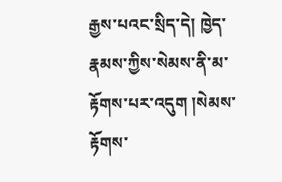རྒྱས་པའང་སྲིད་དེ། ཁྱེད་རྣམས་ཀྱིས་སེམས་ནི་མ་རྟོགས་པར་འདུག །སེམས་རྟོགས་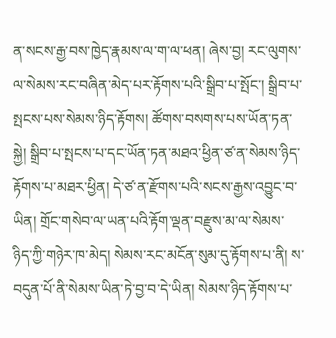ན་སངས་རྒྱ་བས་ཁྱེད་རྣམས་ལ་ག་ལ་ཕན། ཞེས་བྱ། རང་ལུགས་ལ་སེམས་རང་བཞིན་མེད་པར་རྟོགས་པའི་སྒྲིབ་པ་སྤོང་། སྒྲིབ་པ་སྤངས་པས་སེམས་ཉིད་རྟོགས། ཚོགས་བསགས་པས་ཡོན་ཏན་སྐྱེ། སྒྲིབ་པ་སྤངས་པ་དང་ཡོན་ཏན་མཐའ་ཕྱིན་ཙ་ན་སེམས་ཉིད་རྟོགས་པ་མཐར་ཕྱིན། དེ་ཙ་ན་རྫོགས་པའི་སངས་རྒྱས་འབྱུང་བ་ཡིན། གྲོང་གསེབ་ལ་ཡན་པའི་རྟོག་ལྡན་བརྫུས་མ་ལ་སེམས་ཉིད་ཀྱི་གཉེར་ཁ་མེད། སེམས་རང་མངོན་སུམ་དུ་རྟོགས་པ་ནི། ས་བདུན་པོ་ནི་སེམས་ཡིན་ཏེ་བྱ་བ་དེ་ཡིན། སེམས་ཉིད་རྟོགས་པ་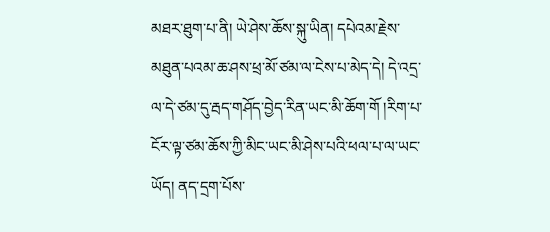མཐར་ཐུག་པ་ནི། ཡེ་ཤེས་ཆོས་སྐུ་ཡིན། དཔེའམ་རྗེས་མཐུན་པའམ་ཆ་ཤས་ཕྲ་མོ་ཙམ་ལ་ངེས་པ་མེད་དེ། དེ་འདྲ་ལ་དེ་ཙམ་དུ་རྦད་གཤོད་བྱེད་རིན་ཡང་མི་ཆོག་གོ །རིག་པ་ངོར་ལྟ་ཙམ་ཆོས་ཀྱི་མིང་ཡང་མི་ཤེས་པའི་ཕལ་པ་ལ་ཡང་ཡོད། ནད་དྲག་པོས་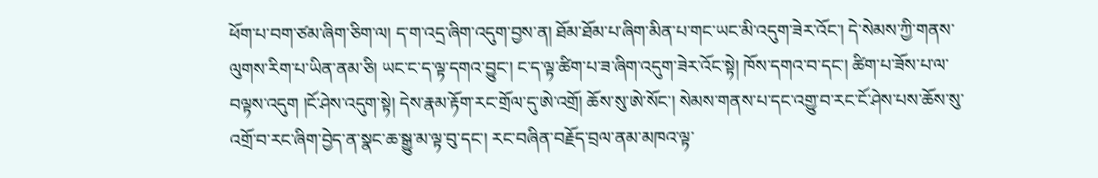ཕོག་པ་བག་ཙམ་ཞིག་ཅིག་ལ། ད་ག་འདྲ་ཞིག་འདུག་བྱས་ན། ཐོམ་ཐོམ་པ་ཞིག་མིན་པ་གང་ཡང་མི་འདུག་ཟེར་འོང་། དེ་སེམས་ཀྱི་གནས་ལུགས་རིག་པ་ཡིན་ནམ་ཅི། ཡང་ང་ད་ལྟ་དགའ་བྱུང་། ང་ད་ལྟ་ཚིག་པ་ཟ་ཞིག་འདུག་ཟེར་འོང་སྟེ། ཁོས་དགའ་བ་དང་། ཚིག་པ་ཟོས་པ་ལ་བལྟས་འདུག །ངོ་ཤེས་འདུག་སྟེ། དེས་རྣམ་རྟོག་རང་གྲོལ་དུ་ཨེ་འགྲོ། ཆོས་སུ་ཨེ་སོང་། སེམས་གནས་པ་དང་འགྱུ་བ་རང་ངོ་ཤེས་པས་ཆོས་སུ་འགྲོ་བ་རང་ཞིག་བྱེད་ན་སྣང་ཆ་སྒྱུ་མ་ལྟ་བུ་དང་། རང་བཞིན་བརྗོད་བྲལ་ནམ་མཁའ་ལྟ་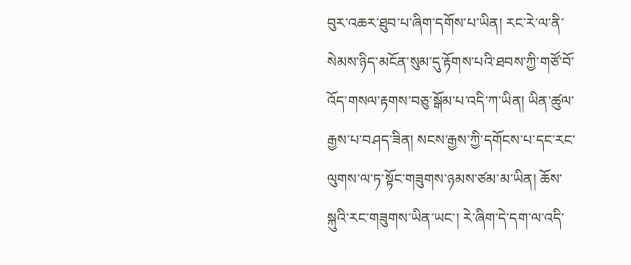བུར་འཆར་ཐུབ་པ་ཞིག་དགོས་པ་ཡིན། རང་རེ་ལ་ནི་སེམས་ཉིད་མངོན་སུམ་དུ་རྟོགས་པའི་ཐབས་ཀྱི་གཙོ་བོ་འོད་གསལ་རྟགས་བཅུ་སྒོམ་པ་འདི་ཀ་ཡིན། ཡིན་ཚུལ་རྒྱས་པ་བཤད་ཟིན། སངས་རྒྱས་ཀྱི་དགོངས་པ་དང་རང་ལུགས་ལ་ཏ་སྟོང་གཟུགས་ཉམས་ཙམ་མ་ཡིན། ཆོས་སྐུའི་རང་གཟུགས་ཡིན་ཡང་། རེ་ཞིག་དེ་དག་ལ་འདི་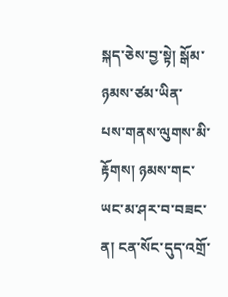སྐད་ཅེས་བྱ་སྟེ། སྒོམ་ཉམས་ཙམ་ཡིན་
པས་གནས་ལུགས་མི་རྟོགས། ཉམས་གང་ཡང་མ་ཤར་བ་བཟང་ན། ངན་སོང་དུད་འགྲོ་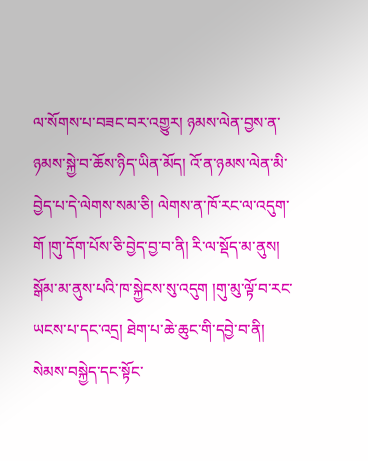ལ་སོགས་པ་བཟང་བར་འགྱུར། ཉམས་ལེན་བྱས་ན་ཉམས་སྐྱེ་བ་ཆོས་ཉིད་ཡིན་མོད། འོ་ན་ཉམས་ལེན་མི་བྱེད་པ་དེ་ལེགས་སམ་ཅི། ལེགས་ན་ཁོ་རང་ལ་འདུག་གོ །གུ་དོག་པོས་ཅི་བྱེད་བྱ་བ་ནི། རི་ལ་སྡོད་མ་ནུས། སྒོམ་མ་ནུས་པའི་ཁ་སྐྱེངས་སུ་འདུག །གུ་མུ་ལྟོ་བ་རང་ཡངས་པ་དང་འདྲ། ཐེག་པ་ཆེ་ཆུང་གི་དབྱེ་བ་ནི། སེམས་བསྐྱེད་དང་སྟོང་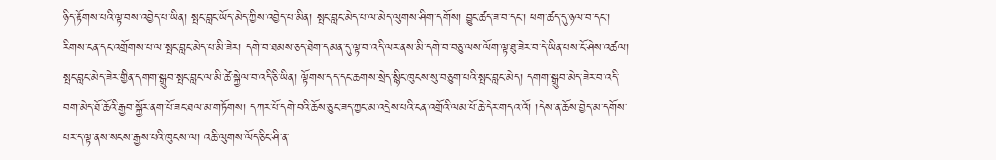ཉིད་རྟོགས་པའི་ལྟ་བས་འབྱེད་པ་ཡིན། སྤང་བླང་ཡོད་མེད་ཀྱིས་འབྱེད་པ་མིན། སྤང་བླང་མེད་པ་ལ་མེད་ལུགས་ཤིག་དགོས། བྱུང་ཚད་ཟ་བ་དང་། ཕག་ཚད་དུ་ཉལ་བ་དང་། རིགས་ངན་དང་འགྲོགས་པ་ལ་སྤང་བླང་མེད་པ་མི་ཟེར། དགེ་བ་ཐམས་ཅད་ཐེག་དམན་དུ་ལྟ་བ་འདི་ལར་ནས་མི་དགེ་བ་བཅུ་ལས་ལོག་ལྟ་ཐུ་ཟེར་བ་དེ་ཡིན་པས་ངོ་ཤེས་འཚལ། སྤང་བླང་མེད་ཟེར་གྱིན་དགག་སྒྲུབ་སྤང་བླང་ལ་མི་ཚེ་སྐྱེལ་བ་འདི་ཅི་ཡིན། ལྟོགས་དད་དང་ཆགས་སྲེད་སྙིང་ཁུངས་སུ་བཅུག་པའི་སྤང་བླང་མེད། དགག་སྒྲུབ་མེད་ཟེར་བ་འདི་བག་མེད་ཐོ་ཆོའི་རྒྱབ་སྐྱོར་ནག་པོ་ཟང་ཐལ་མ་གཏོགས། དཀར་པོ་དགེ་བའི་ཆོས་ཅུང་ཟད་ཀྱང་མ་འདྲེས་པའི་ངན་འགྲོའི་ལམ་པོ་ཆེ་དེར་གདའ་འོ། །དེས་ན་ཆོས་བྱེད་མ་དགོས་པར་ད་ལྟ་ནས་སངས་རྒྱས་པའི་ཁུངས་ལ། འཆི་ལུགས་ལོད་ཅིང་ཤི་ན་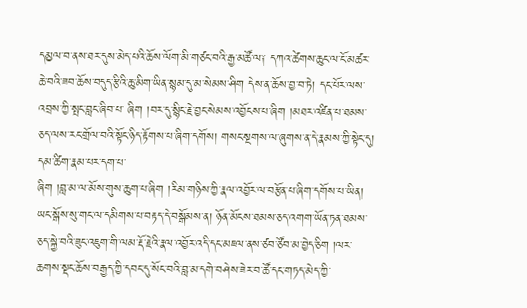དམྱལ་བ་ནས་ཐར་དུས་མེད་པའི་ཆོས་ལོག་མི་གཙང་བའི་རྒྱ་མཚོ་ལ༑ དཀའ་ཚེགས་ཆུང་ལ་ངོ་མཚར་ཆེ་བའི་ཟབ་ཆོས་བདུད་རྩིའི་ཆུ་མིག་ཡིན་སྙམ་དུ་མ་སེམས་ཤིག དེས་ན་ཆོས་བྱ་བ་ཏེ། དང་པོར་ལས་འབྲས་ཀྱི་སྤང་བླང་ཞིབ་པ་ ཞིག །བར་དུ་སྙིང་རྗེ་བྱང་སེམས་འབྱོངས་པ་ཞིག །མཐར་འཛིན་པ་ཐམས་ཅད་ལས་རང་གྲོལ་བའི་སྟོང་ཉིད་རྟོགས་པ་ཞིག་དགོས། གསང་སྔགས་ལ་ཞུགས་ན་དེ་རྣམས་ཀྱི་སྟེང་དུ། དམ་ཚིག་རྣམ་པར་དག་པ་
ཞིག །བླ་མ་ལ་མོས་གུས་ཆུག་པ་ཞིག །རིམ་གཉིས་ཀྱི་རྣལ་འབྱོར་ལ་བརྩོན་པ་ཞིག་དགོས་པ་ཡིན། ཡང་སྒོས་སུ་གང་ལ་དམིགས་པ་བརྟད་དེ་བསྒོམས་ན། ཉོན་མོངས་ཐམས་ཅད་འགག་ཡོན་ཏན་ཐམས་ཅད་སྐྱེ་བའི་ཟུང་འཇུག་གི་ལམ་རྡོ་རྗེའི་རྣལ་འབྱོར་འདི་དང་མཇལ་ནས་ཙབ་ཙོབ་མ་བྱེད་ཅིག །ལར་ཆགས་སྡང་ཆོས་བརྒྱད་ཀྱི་དབང་དུ་སོང་བའི་བླ་མ་དགེ་བཤེས་ཟེར་བ་ཚོ་དང་གཏད་མེད་ཀྱི་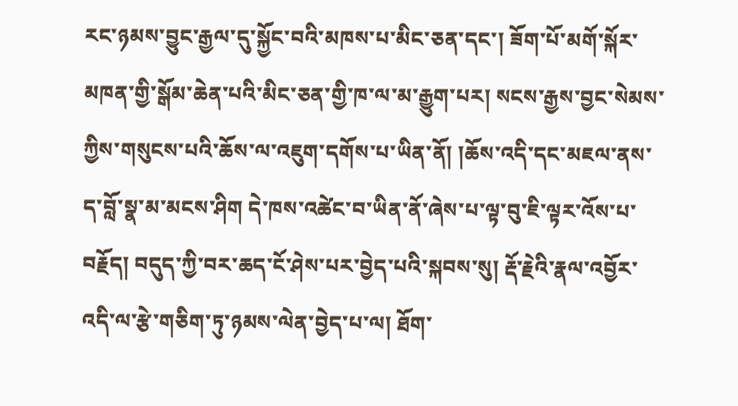རང་ཉམས་བྱུང་རྒྱལ་དུ་སྐྱོང་བའི་མཁས་པ་མིང་ཅན་དང་། ཟོག་པོ་མགོ་སྐོར་མཁན་གྱི་སྒོམ་ཆེན་པའི་མིང་ཅན་གྱི་ཁ་ལ་མ་རྒྱུག་པར། སངས་རྒྱས་བྱང་སེམས་ཀྱིས་གསུངས་པའི་ཆོས་ལ་འཇུག་དགོས་པ་ཡིན་ནོ། །ཆོས་འདི་དང་མཇལ་ནས་ད་བློ་སྣ་མ་མངས་ཤིག དེ་ཁས་འཚེང་བ་ཡིན་ནོ་ཞེས་པ་ལྟ་བུ་ཇི་ལྟར་འོས་པ་བརྗོད། བདུད་ཀྱི་བར་ཆད་ངོ་ཤེས་པར་བྱེད་པའི་སྐབས་སུ། རྡོ་རྗེའི་རྣལ་འབྱོར་འདི་ལ་རྩེ་གཅིག་ཏུ་ཉམས་ལེན་བྱེད་པ་ལ། ཐོག་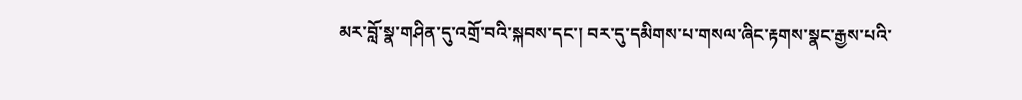མར་བློ་སྣ་གཤིན་དུ་འགྲོ་བའི་སྐབས་དང་། བར་དུ་དམིགས་པ་གསལ་ཞིང་རྟགས་སྣང་རྒྱས་པའི་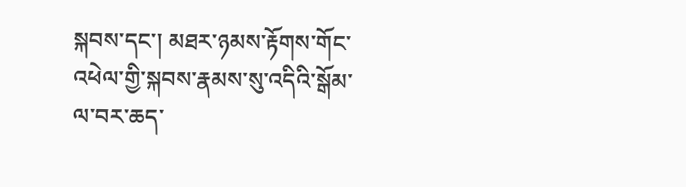སྐབས་དང་། མཐར་ཉམས་རྟོགས་གོང་འཕེལ་གྱི་སྐབས་རྣམས་སུ་འདིའི་སྒོམ་ལ་བར་ཆད་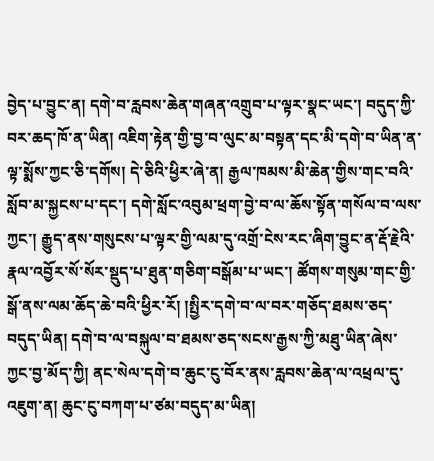བྱེད་པ་བྱུང་ན། དགེ་བ་རླབས་ཆེན་གཞན་འགྲུབ་པ་ལྟར་སྣང་ཡང་། བདུད་ཀྱི་བར་ཆད་ཁོ་ན་ཡིན། འཇིག་རྟེན་གྱི་བྱ་བ་ལུང་མ་བསྟན་དང་མི་དགེ་བ་ཡིན་ན་ལྟ་སྨོས་ཀྱང་ཅི་དགོས། དེ་ཅིའི་ཕྱིར་ཞེ་ན། རྒྱལ་ཁམས་མི་ཆེན་གྱིས་གང་བའི་སློབ་མ་སྐྱངས་པ་དང་། དགེ་སློང་འབུམ་ཕྲག་བྱེ་བ་ལ་ཆོས་སྟོན་གསོལ་བ་ལས་ཀྱང་། རྒྱུད་ནས་གསུངས་པ་ལྟར་གྱི་ལམ་དུ་འགྲོ་ངེས་རང་ཞིག་བྱུང་ན་རྡོ་རྗེའི་རྣལ་འབྱོར་སོ་སོར་སྡུད་པ་ཐུན་གཅིག་བསྒོམ་པ་ཡང་། ཚོགས་གསུམ་གང་གྱི་སྒོ་ནས་ལམ་ཆོད་ཆེ་བའི་ཕྱིར་རོ། །སྤྱིར་དགེ་བ་ལ་བར་གཅོད་ཐམས་ཅད་བདུད་ཡིན། དགེ་བ་ལ་བསྐུལ་བ་ཐམས་ཅད་སངས་རྒྱས་ཀྱི་མཐུ་ཡིན་ཞེས་
ཀྱང་བྱ་མོད་ཀྱི། ནང་སེལ་དགེ་བ་ཆུང་ངུ་བོར་ནས་རླབས་ཆེན་ལ་འཕྲལ་དུ་འཇུག་ན། ཆུང་ངུ་བཀག་པ་ཙམ་བདུད་མ་ཡིན།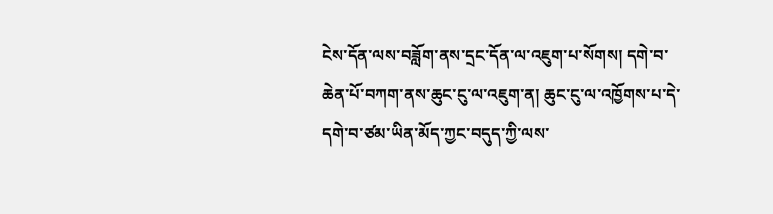ངེས་དོན་ལས་བཟློག་ནས་དྲང་དོན་ལ་འཇུག་པ་སོགས། དགེ་བ་ཆེན་པོ་བཀག་ནས་ཆུང་ངུ་ལ་འཇུག་ན། ཆུང་ངུ་ལ་འཁྱོགས་པ་དེ་དགེ་བ་ཙམ་ཡིན་མོད་ཀྱང་བདུད་ཀྱི་ལས་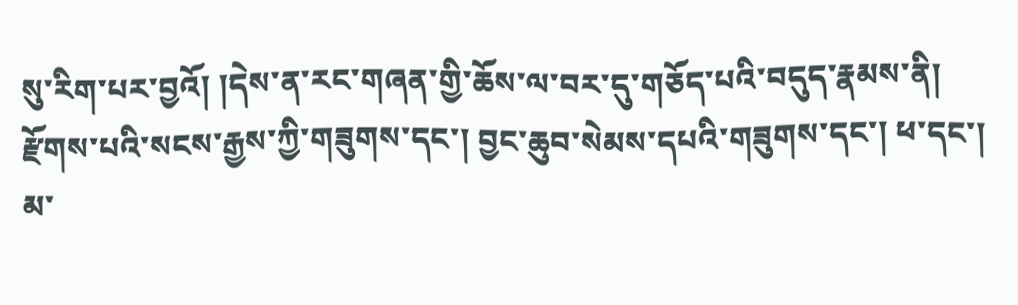སུ་རིག་པར་བྱའོ། །དེས་ན་རང་གཞན་གྱི་ཆོས་ལ་བར་དུ་གཅོད་པའི་བདུད་རྣམས་ནི། རྫོགས་པའི་སངས་རྒྱས་ཀྱི་གཟུགས་དང་། བྱང་ཆུབ་སེམས་དཔའི་གཟུགས་དང་། ཕ་དང་། མ་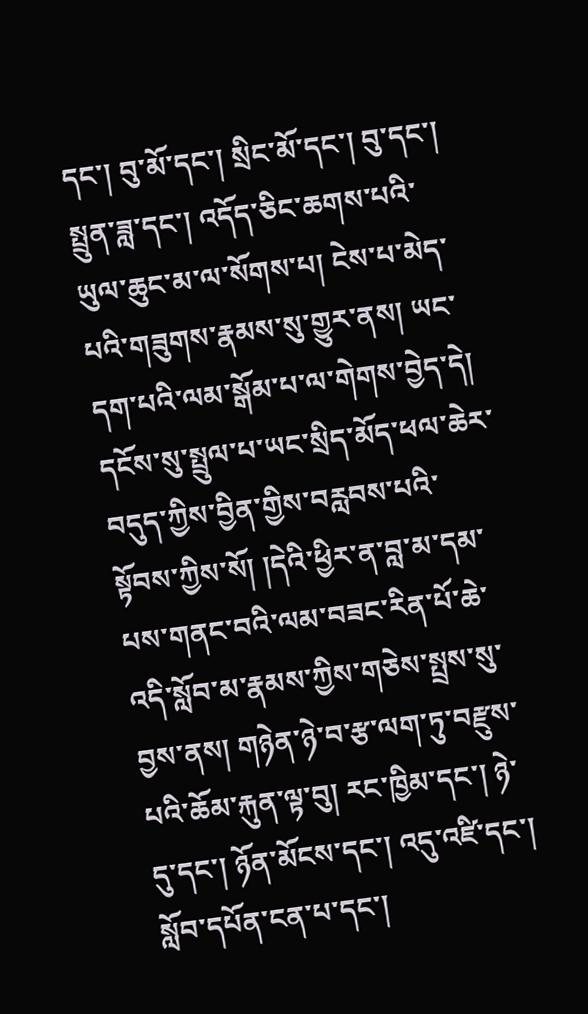དང་། བུ་མོ་དང་། སྲིང་མོ་དང་། བུ་དང་། སྤྲུན་ཟླ་དང་། འདོད་ཅིང་ཆགས་པའི་ཡུལ་ཆུང་མ་ལ་སོགས་པ། ངེས་པ་མེད་པའི་གཟུགས་རྣམས་སུ་གྱུར་ནས། ཡང་དག་པའི་ལམ་སྒོམ་པ་ལ་གེགས་བྱེད་དེ། དངོས་སུ་སྤྲུལ་པ་ཡང་སྲིད་མོད་ཕལ་ཆེར་བདུད་ཀྱིས་བྱིན་གྱིས་བརླབས་པའི་སྟོབས་ཀྱིས་སོ། །དེའི་ཕྱིར་ན་བླ་མ་དམ་པས་གནང་བའི་ལམ་བཟང་རིན་པོ་ཆེ་འདི་སློབ་མ་རྣམས་ཀྱིས་གཅེས་སྤྲས་སུ་བྱས་ནས། གཉེན་ཉེ་བ་རྩ་ལག་ཏུ་བརྫུས་པའི་ཆོམ་རྐུན་ལྟ་བུ། རང་ཁྱིམ་དང་། ཉེ་དུ་དང་། ཉོན་མོངས་དང་། འདུ་འཛི་དང་། སློབ་དཔོན་ངན་པ་དང་།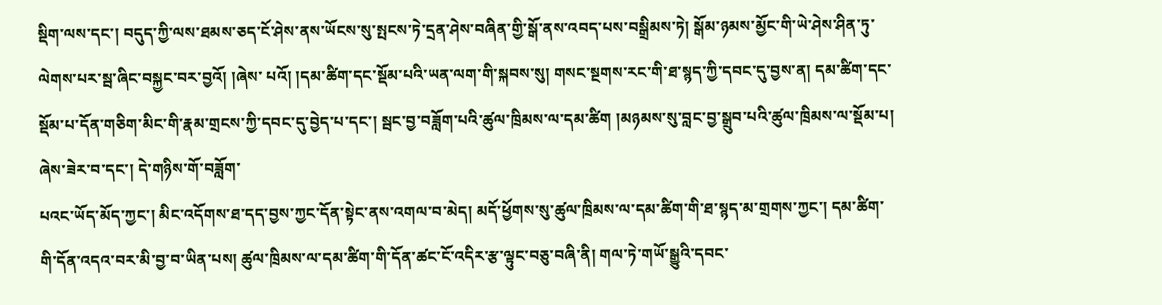སྡིག་ལས་དང་། བདུད་ཀྱི་ལས་ཐམས་ཅད་ངོ་ཤེས་ནས་ཡོངས་སུ་སྤངས་ཏེ་དྲན་ཤེས་བཞིན་གྱི་སྒོ་ནས་འབད་པས་བསྒྲིམས་ཏེ། སྒོམ་ཉམས་མྱོང་གི་ཡེ་ཤེས་ཤིན་ཏུ་ལེགས་པར་སྦ་ཞིང་བསྐྱང་བར་བྱའོ། །ཞེས་ པའོ། །དམ་ཚིག་དང་སྡོམ་པའི་ཡན་ལག་གི་སྐབས་སུ། གསང་སྔགས་རང་གི་ཐ་སྙད་ཀྱི་དབང་དུ་བྱས་ན། དམ་ཚིག་དང་སྡོམ་པ་དོན་གཅིག་མིང་གི་རྣམ་གྲངས་ཀྱི་དབང་དུ་བྱེད་པ་དང་། སྦང་བྱ་བཟློག་པའི་ཚུལ་ཁྲིམས་ལ་དམ་ཚིག །མཉམས་སུ་བླང་བྱ་སྒྲུབ་པའི་ཚུལ་ཁྲིམས་ལ་སྡོམ་པ། ཞེས་ཟེར་བ་དང་། དེ་གཉིས་གོ་བཟློག་
པའང་ཡོད་མོད་ཀྱང་། མིང་འདོགས་ཐ་དད་བྱས་ཀྱང་དོན་སྟེང་ནས་འགལ་བ་མེད། མདོ་ཕྱོགས་སུ་ཚུལ་ཁྲིམས་ལ་དམ་ཚིག་གི་ཐ་སྙད་མ་གྲགས་ཀྱང་། དམ་ཚིག་གི་དོན་འདའ་བར་མི་བྱ་བ་ཡིན་པས། ཚུལ་ཁྲིམས་ལ་དམ་ཚིག་གི་དོན་ཚང་ངོ་འདིར་རྩ་ལྟུང་བཅུ་བཞི་ནི། གལ་ཏེ་གཡོ་སྒྱུའི་དབང་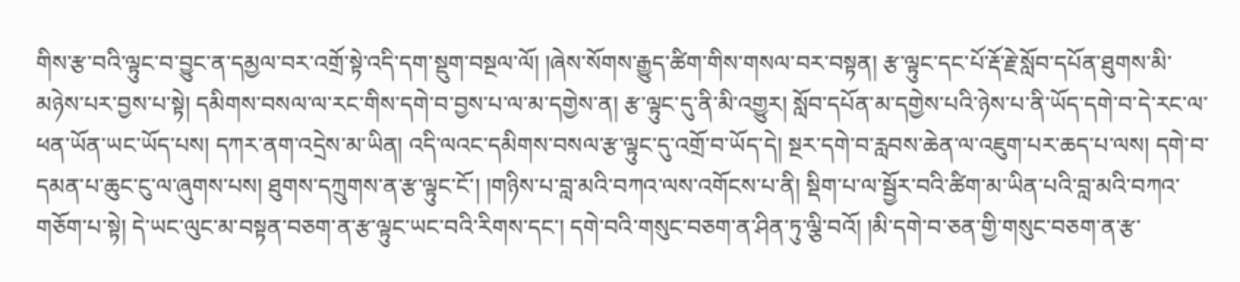གིས་རྩ་བའི་ལྟུང་བ་བྱུང་ན་དམྱལ་བར་འགྲོ་སྟེ་འདི་དག་སྡུག་བསྔལ་ལོ། །ཞེས་སོགས་རྒྱུད་ཚིག་གིས་གསལ་བར་བསྟན། རྩ་ལྟུང་དང་པོ་རྡོ་རྗེ་སློབ་དཔོན་ཐུགས་མི་མཉེས་པར་བྱས་པ་སྟེ། དམིགས་བསལ་ལ་རང་གིས་དགེ་བ་བྱས་པ་ལ་མ་དགྱེས་ན། རྩ་ལྟུང་དུ་ནི་མི་འགྱུར། སློབ་དཔོན་མ་དགྱེས་པའི་ཉེས་པ་ནི་ཡོད་དགེ་བ་དེ་རང་ལ་ཕན་ཡོན་ཡང་ཡོད་པས། དཀར་ནག་འདྲེས་མ་ཡིན། འདི་ལའང་དམིགས་བསལ་རྩ་ལྟུང་དུ་འགྲོ་བ་ཡོད་དེ། སྔར་དགེ་བ་རླབས་ཆེན་ལ་འཇུག་པར་ཆད་པ་ལས། དགེ་བ་དམན་པ་ཆུང་ངུ་ལ་ཞུགས་པས། ཐུགས་དཀྲུགས་ན་རྩ་ལྟུང་ངོ་། །གཉིས་པ་བླ་མའི་བཀའ་ལས་འགོངས་པ་ནི། སྡིག་པ་ལ་སྦྱོར་བའི་ཚིག་མ་ཡིན་པའི་བླ་མའི་བཀའ་གཅོག་པ་སྟེ། དེ་ཡང་ལུང་མ་བསྟན་བཅག་ན་རྩ་ལྟུང་ཡང་བའི་རིགས་དང་། དགེ་བའི་གསུང་བཅག་ན་ཤིན་ཏུ་ལྕི་བའོ། །མི་དགེ་བ་ཅན་གྱི་གསུང་བཅག་ན་རྩ་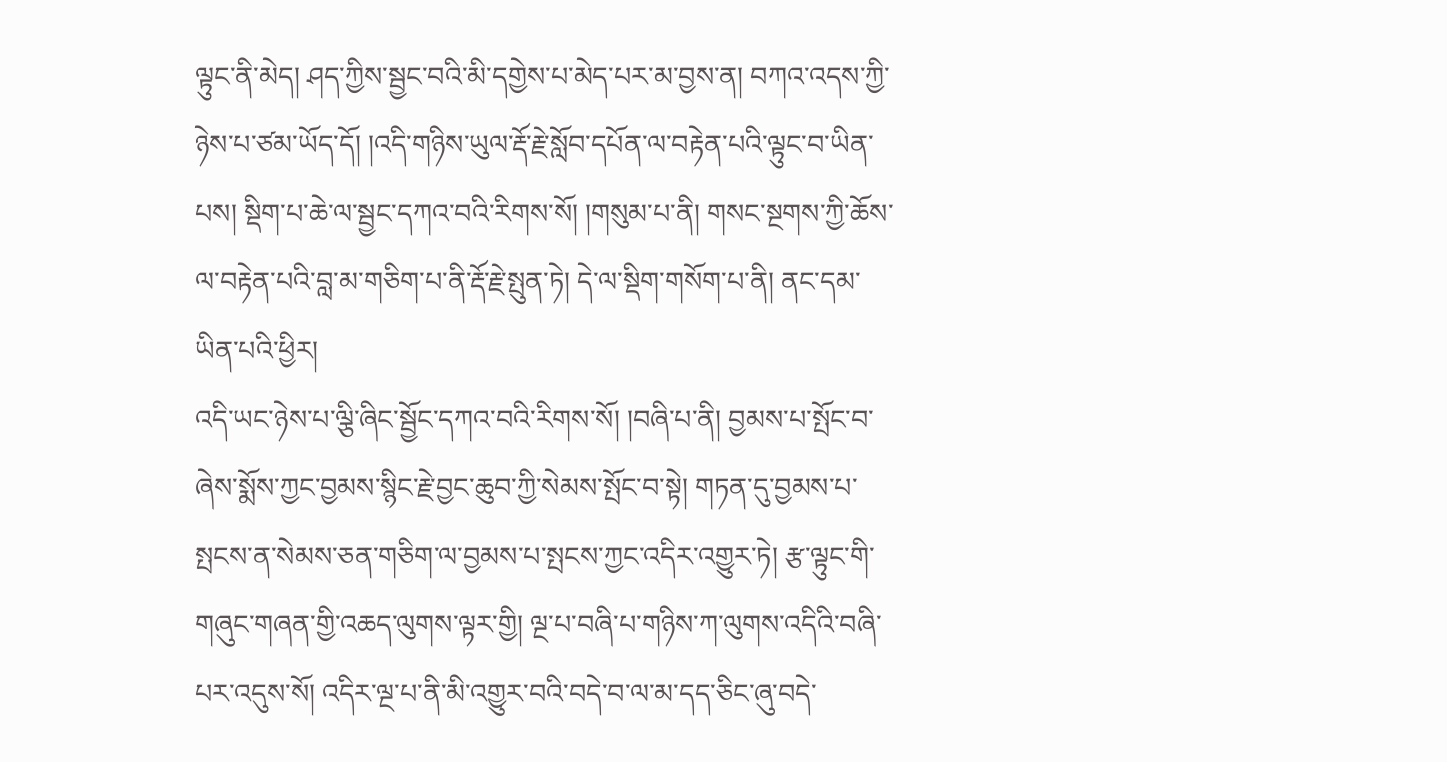ལྟུང་ནི་མེད། ཤད་ཀྱིས་སྦྱང་བའི་མི་དགྱེས་པ་མེད་པར་མ་བྱས་ན། བཀའ་འདས་ཀྱི་ཉེས་པ་ཙམ་ཡོད་དོ། །འདི་གཉིས་ཡུལ་རྡོ་རྗེ་སློབ་དཔོན་ལ་བརྟེན་པའི་ལྟུང་བ་ཡིན་པས། སྡིག་པ་ཆེ་ལ་སྦྱང་དཀའ་བའི་རིགས་སོ། །གསུམ་པ་ནི། གསང་སྔགས་ཀྱི་ཆོས་ལ་བརྟེན་པའི་བླ་མ་གཅིག་པ་ནི་རྡོ་རྗེ་སྤུན་ཏེ། དེ་ལ་སྡིག་གསོག་པ་ནི། ནང་དམ་ཡིན་པའི་ཕྱིར།
འདི་ཡང་ཉེས་པ་ལྕི་ཞིང་སྦྱོང་དཀའ་བའི་རིགས་སོ། །བཞི་པ་ནི། བྱམས་པ་སྤོང་བ་ཞེས་སྨོས་ཀྱང་བྱམས་སྙིང་རྗེ་བྱང་ཆུབ་ཀྱི་སེམས་སྤོང་བ་སྟེ། གཏན་དུ་བྱམས་པ་སྤངས་ན་སེམས་ཅན་གཅིག་ལ་བྱམས་པ་སྤངས་ཀྱང་འདིར་འགྱུར་ཏེ། རྩ་ལྟུང་གི་གཞུང་གཞན་གྱི་འཆད་ལུགས་ལྟར་གྱི། ལྔ་པ་བཞི་པ་གཉིས་ཀ་ལུགས་འདིའི་བཞི་པར་འདུས་སོ། འདིར་ལྔ་པ་ནི་མི་འགྱུར་བའི་བདེ་བ་ལ་མ་དད་ཅིང་ཞུ་བདེ་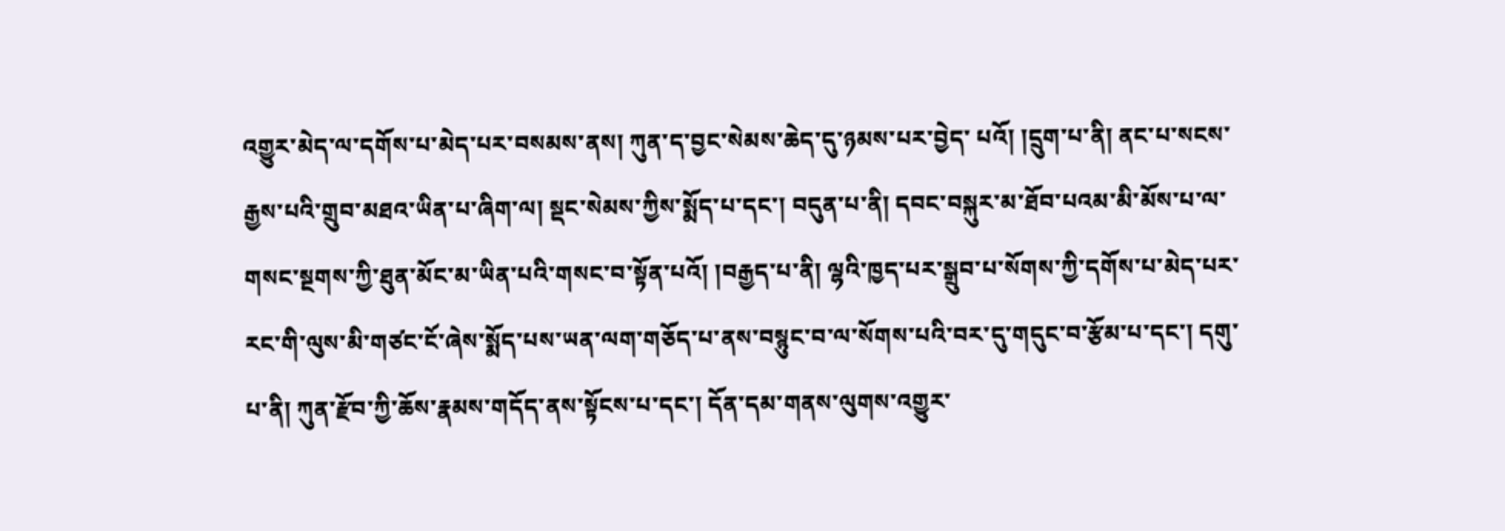འགྱུར་མེད་ལ་དགོས་པ་མེད་པར་བསམས་ནས། ཀུན་ད་བྱང་སེམས་ཆེད་དུ་ཉམས་པར་བྱེད་ པའོ། །དྲུག་པ་ནི། ནང་པ་སངས་རྒྱས་པའི་གྲུབ་མཐའ་ཡིན་པ་ཞིག་ལ། སྡང་སེམས་ཀྱིས་སྨོད་པ་དང་། བདུན་པ་ནི། དབང་བསྐུར་མ་ཐོབ་པའམ་མི་མོས་པ་ལ་གསང་སྔགས་ཀྱི་ཐུན་མོང་མ་ཡིན་པའི་གསང་བ་སྟོན་པའོ། །བརྒྱད་པ་ནི། ལྷའི་ཁྱད་པར་སྒྲུབ་པ་སོགས་ཀྱི་དགོས་པ་མེད་པར་རང་གི་ལུས་མི་གཙང་ངོ་ཞེས་སྨོད་པས་ཡན་ལག་གཅོད་པ་ནས་བསྙུང་བ་ལ་སོགས་པའི་བར་དུ་གདུང་བ་རྩོམ་པ་དང་། དགུ་པ་ནི། ཀུན་རྫོབ་ཀྱི་ཆོས་རྣམས་གདོད་ནས་སྟོངས་པ་དང་། དོན་དམ་གནས་ལུགས་འགྱུར་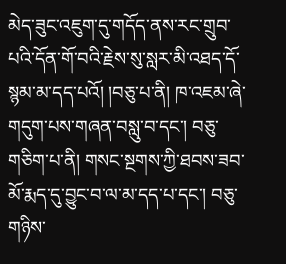མེད་ཟུང་འཇུག་དུ་གདོད་ནས་རང་གྲུབ་པའི་དོན་གོ་བའི་རྗེས་སུ་སླར་མི་འཐད་དོ་སྙམ་མ་དད་པའོ། །བཅུ་པ་ནི། ཁ་འཇམ་ཞེ་གདུག་པས་གཞན་བསླུ་བ་དང་། བཅུ་གཅིག་པ་ནི། གསང་སྔགས་ཀྱི་ཐབས་ཟབ་མོ་རྨད་དུ་བྱུང་བ་ལ་མ་དད་པ་དང་། བཅུ་གཉིས་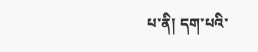པ་ནི། དག་པའི་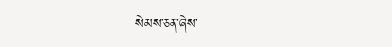སེམས་ཅན་ཞེས་